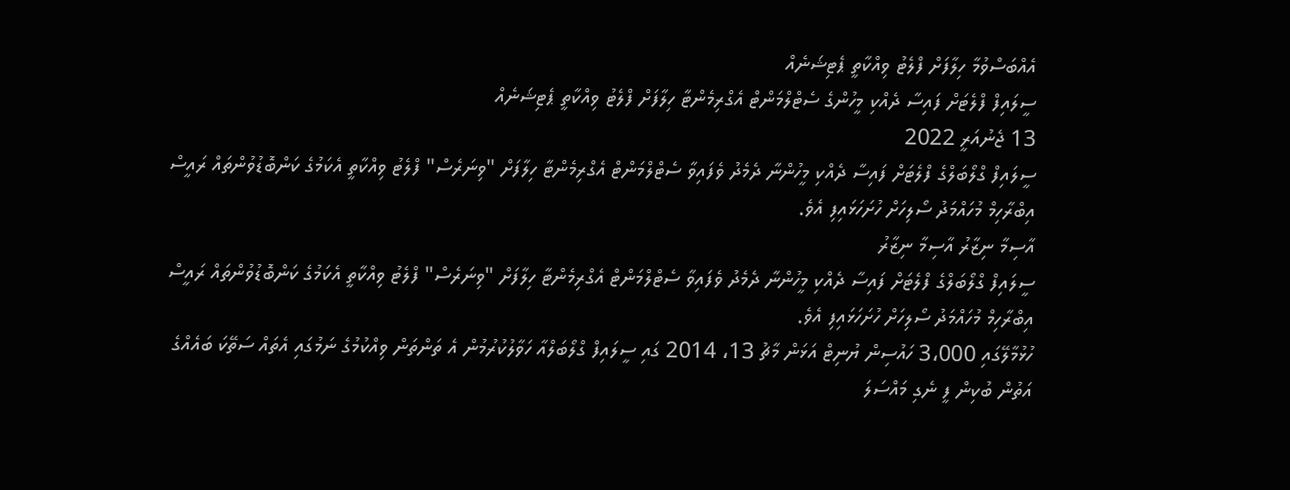އެއްބަސްވުމާ ހިލާފަށް ފްލެޓު ވިއްކާތީ ޕެޓިޝަނެއް
ސީލައިފް ފްލެޓަށް ފައިސާ ދެއްކި މީހުންގެ ސެޓްލްމަންޓް އެގްރިމެންޓާ ހިލާފަށް ފްލެޓު ވިއްކާތީ ޕެޓިޝަނެއް
13 ޖެނުއަރީ 2022
ސީލައިފް ގްލޯބަލްގެ ފްލެޓަށް ފައިސާ ދެއްކި މީހުންނާ ދެމެދު ވެފައިވާ ސެޓްލްމަންޓް އެގްރިމެންޓާ ހިލާފަށް "ވިނަރެސް" ފްލެޓު ވިއްކާތީ އެކަމުގެ ކަންބޮޑުވުންތައް ރައީސް އިބްރާހިމް މުހައްމަދު ސޯލިހަށް ހުށަހަޅައިފި އެވެ.
އާސިމާ ނިޒާރު އާސިމާ ނިޒާރު
ސީލައިފް ގްލޯބަލްގެ ފްލެޓަށް ފައިސާ ދެއްކި މީހުންނާ ދެމެދު ވެފައިވާ ސެޓްލްމަންޓް އެގްރިމެންޓާ ހިލާފަށް "ވިނަރެސް" ފްލެޓު ވިއްކާތީ އެކަމުގެ ކަންބޮޑުވުންތައް ރައީސް އިބްރާހިމް މުހައްމަދު ސޯލިހަށް ހުށަހަޅައިފި އެވެ.
ހުޅުމާލޭގައި 3،000 ހައުސިން ޔުނިޓް އަޅަން މާޗު 13، 2014 ގައި ސީލައިފް ގްލޯބަލްއާ ހަވާލުކުރުމުން އެ ތަންތަން ވިއްކުމުގެ ނަމުގައި އެތައް ސަތޭކަ ބައެއްގެ އަތުން ބުކިން ފީ ނެގި މައްސަލަ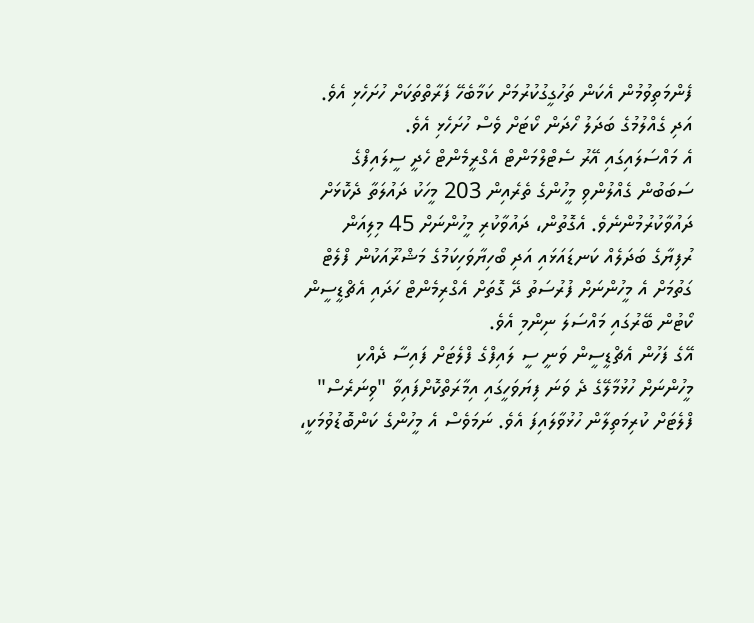ފެންމަތިވުމުން އެކަން ތަހުގީގުކުރުމަށް ކަމާބެހޭ ފަރާތްތަކަށް ހުށަހެޅި އެވެ. އަދި ގެއްލުމުގެ ބަދަލު ހޯދަން ކޯޓަށް ވެސް ހުށަހެޅި އެވެ.
އެ މައްސަލައިގައި އޭރު ސެޓްލްމަންޓް އެގްރީމެންޓް ހެދީ ސީލައިފްގެ ސަބަބުން ގެއްލުންވި މީހުންގެ ތެރެއިން 203 މީހަކު ދައުލަތާ ދެކޮޅަށް ދައުވާކުރުމުންނެވެ. އެގޮތުން، ދައުވާކުރި މީހުންނަށް 45 މިލިއަން ރުފިޔާގެ ބަދަލެއް ކަނޑައަޅައި އަދި ބޯހިޔާވަހިކަމުގެ މަޝްރޫއަކުން ފްލެޓް ގަތުމަށް އެ މީހުންނަށް ފުރުސަތު ދޭ ގޮތަށް އެގްރިމެންޓް ހަދައި އެޗްޑީސީން ކޯޓުން ބޭރުގައި މައްސަލަ ނިންމި އެވެ.
އޭގެ ފަހުން އެޗްޑީސީން ވަނީ ސީ ލައިފްގެ ފްލެޓަށް ފައިސާ ދެއްކި މީހުންނަށް ހުޅުމާލޭގެ ދެ ވަނަ ފިޔަވަހީގައި އިމާރަތްކޮށްފައިވާ "ވިނަރެސް" ފްލެޓަށް ކުރިމަތިލާން ހުޅުވާލައިފަ އެވެ. ނަމަވެސް އެ މީހުންގެ ކަންބޮޑުވުމަކީ،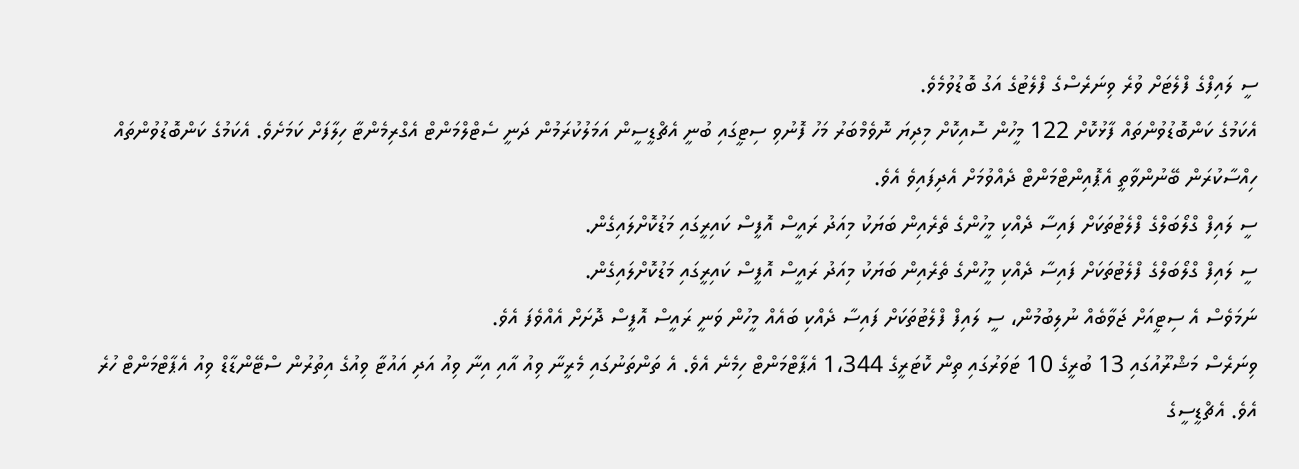ސީ ލައިފްގެ ފްލެޓަށް ވުރެ ވިނަރެސްގެ ފްލެޓުގެ އަގު ބޮޑުވުމެވެ.
އެކަމުގެ ކަންބޮޑުވުންތައް ފާޅުކޮށް 122 މީހުން ސޮއިކޮށް މިދިޔަ ނޮވެމްބަރު މަހު ފޮނުވި ސިޓީގައި ބުނީ އެޗްޑީސީން އަމަލުކުރަމުން ދަނީ ސެޓްލްމަންޓް އެގްރިމެންޓާ ހިލާފަށް ކަމަށެވެ. އެކަމުގެ ކަންބޮޑުވުންތައް ހިއްސާކުރަން ބޭނުންވާތީ އެޕޮއިންޓްމަންޓް ދެއްވުމަށް އެދިފައިވެ އެވެ.
ސީ ލައިފް ގްލޯބަލްގެ ފްލެޓުތަކަށް ފައިސާ ދެއްކި މީހުންގެ ތެރެއިން ބަޔަކު މިއަދު ރައީސް އޮފީސް ކައިރީގައި މަޑުކޮށްލައިގެން.
ސީ ލައިފް ގްލޯބަލްގެ ފްލެޓުތަކަށް ފައިސާ ދެއްކި މީހުންގެ ތެރެއިން ބަޔަކު މިއަދު ރައީސް އޮފީސް ކައިރީގައި މަޑުކޮށްލައިގެން.
ނަމަވެސް އެ ސިޓީއަށް ޖަވާބެއް ނުލިބުމުން، ސީ ލައިފް ފްލެޓުތަކަށް ފައިސާ ދެއްކި ބައެއް މީހުން ވަނީ ރައީސް އޮފީސް ދޮށަށް އެއްވެފަ އެވެ.
ވިނަރެސް މަޝްރޫއުގައި 13 ބުރީގެ 10 ޓަވަރުގައި ތިން ކޮޓަރީގެ 1،344 އެޕާޓްމަންޓް ހިމެނެ އެވެ. އެ ތަންތަނުގައި މެރީނާ ވިއު އާއި އިނާ ވިއު އަދި އައުޓާ ވިއުގެ އިތުރުން ސްޓޭންޑާޑް ވިއު އެޕާޓްމަންޓް ހުރެ އެވެ. އެޗްޑީސީގެ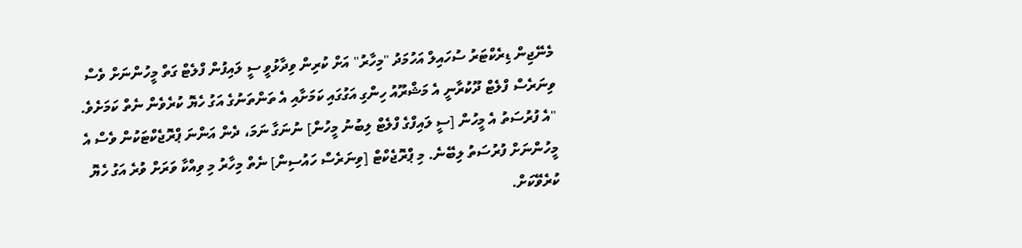މެނޭޖިން ޑިރެކްޓަރު ސުހައިލް އަހުމަދު "މިހާރު" އަށް ކުރިން ވިދާޅުވީ ސީ ލައިފުން ފްލެޓް ގަތް މީހުންނަށް ވެސް ވިނަރެސް ފްލެޓް ދޫކުރާނީ އެ މަޝްރޫއު ހިންގި އަގުގައި ކަމަށާއި އެ ތަންތަނުގެ އަގު ހެޔޮ ކުރެވެން ނެތް ކަމަށެވެ.
"އެ ފުރުސަތު އެ މީހުން [ސީ ލައިފްގެ ފްލެޓް ލިބުނު މީހުން] ނުނަގާ ނަމަ، ދެން އަންނަ ޕްރޮޖެކްޓަކުން ވެސް އެ މީހުންނަށް ފުރުސަތު ލިބޭނެ. މި ޕްރޮޖެކްޓް [ވިނަރެސް ހައުސިން] ނެތް މިހާރު މި ވިއްކާ ވަރަށް ވުރެ އަގު ހެޔޮ ކުރެވޭކަށް.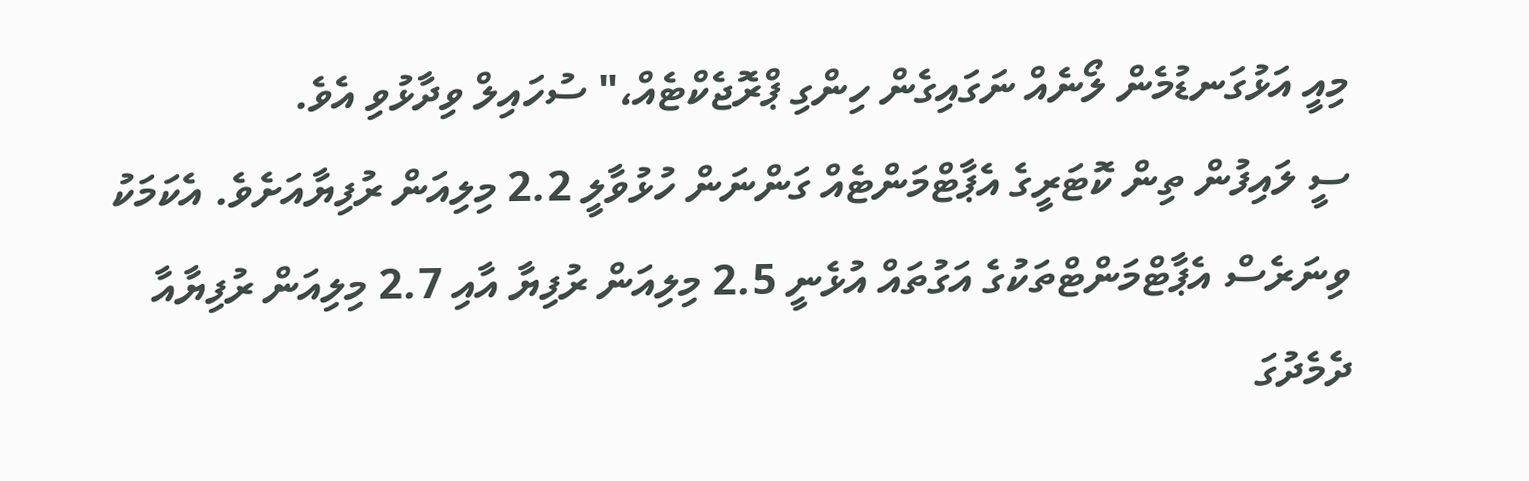މިއީ އަޅުގަނޑުމެން ލޯނެއް ނަގައިގެން ހިންގި ޕްރޮޖެކްޓެއް،" ސުހައިލް ވިދާޅުވި އެވެ.
ސީ ލައިފުން ތިން ކޮޓަރީގެ އެޕާޓްމަންޓެއް ގަންނަން ހުޅުވާލީ 2.2 މިލިއަން ރުފިޔާއަށެވެ. އެކަމަކު ވިނަރެސް އެޕާޓްމަންޓްތަކުގެ އަގުތައް އުޅެނީ 2.5 މިލިއަން ރުފިޔާ އާއި 2.7 މިލިއަން ރުފިޔާއާ ދެމެދުގަ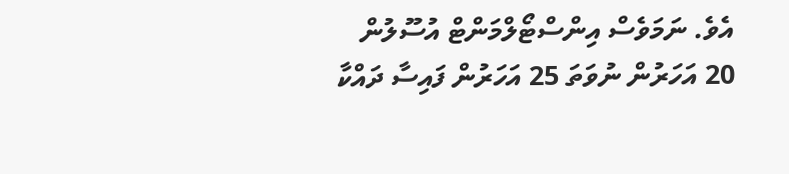އެވެ. ނަމަވެސް އިންސްޓޯލްމަންޓް އުސޫލުން 20 އަހަރުން ނުވަތަ 25 އަހަރުން ފައިސާ ދައްކާ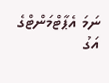ނަމަ އެޕާޓްމަންޓްގެ އަގު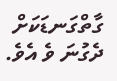ގާތްގަނޑަކަށް ދެގުނަ ވެ އެވެ.